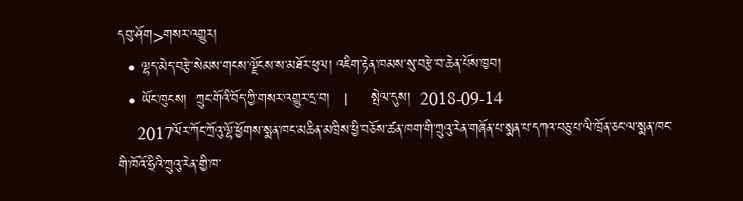དབུ་ཤོག>གསར་འགྱུར།
  • ལྷད་མེད་བརྩེ་སེམས་གངས་ལྗོངས་ས་མཐོར་ཕུལ། འཇིག་རྟེན་ཁམས་སུ་བརྩེ་བ་ཆེན་པོས་ཁྱབ།
  • ཡོང་ཁུངས།  ཀྲུང་གོའི་བོད་ཀྱི་གསར་འགྱུར་དྲ་བ།   |     སྤེལ་དུས།  2018-09-14
    2017ལོར་ཀོང་ཀྲོའུ་ལྷོ་ཕྱོགས་སྨན་ཁང་མཆིན་མཁྲིས་ཕྱི་བཅོས་ཚན་ཁག་གི་ཀྲུའུ་རེན་གཞོན་པ་སྨན་པ་དཀའ་བཅུ་པ་ལི་ཁྲོན་ཅང་ལ་སྨན་ཁང་གི་ཁོའོ་ཧྲིའི་ཀྲུའུ་རེན་གྱི་ཁ་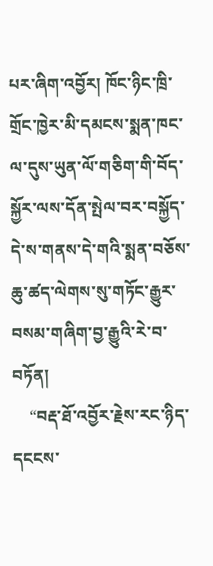པར་ཞིག་འབྱོར། ཁོང་ཉིང་ཁྲི་གྲོང་ཁྱེར་མི་དམངས་སྨན་ཁང་ལ་དུས་ཡུན་ལོ་གཅིག་གི་བོད་སྐྱོར་ལས་དོན་སྤེལ་བར་བསྐྱོད་དེ་ས་གནས་དེ་གའི་སྨན་བཅོས་ཆུ་ཚད་ལེགས་སུ་གཏོང་རྒྱུར་བསམ་གཞིག་བྱ་རྒྱུའི་རེ་བ་བཏོན།
    “བརྡ་ཐོ་འབྱོར་རྗེས་རང་ཉིད་དངངས་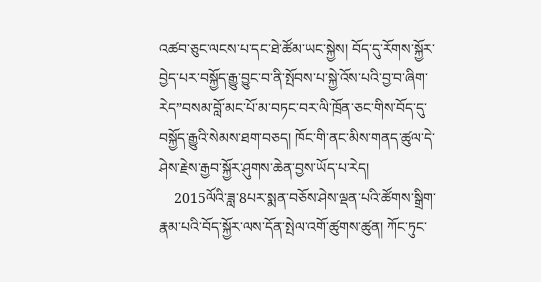འཚབ་ཅུང་ལངས་པ་དང་ཐེ་ཚོམ་ཡང་སྐྱེས། བོད་དུ་རོགས་སྐྱོར་བྱེད་པར་བསྐྱོད་རྒྱུ་བྱུང་བ་ནི་སྤོབས་པ་སྐྱེ་འོས་པའི་བྱ་བ་ཞིག་རེད”བསམ་བློ་མང་པོ་མ་བཏང་བར་ལི་ཁྲོན་ཅང་གིས་བོད་དུ་བསྐྱོད་རྒྱུའི་སེམས་ཐག་བཅད། ཁོང་གི་ནང་མིས་གནད་ཚུལ་དེ་ཤེས་རྗེས་རྒྱབ་སྐྱོར་ཤུགས་ཆེན་བྱས་ཡོད་པ་རེད།
    2015ལོའི་ཟླ་8པར་སྨན་བཅོས་ཤེས་ལྡན་པའི་ཚོགས་སྒྲིག་རྣམ་པའི་བོད་སྐྱོར་ལས་དོན་སྤེལ་འགོ་ཚུགས་ཚུན། ཀོང་ཏུང་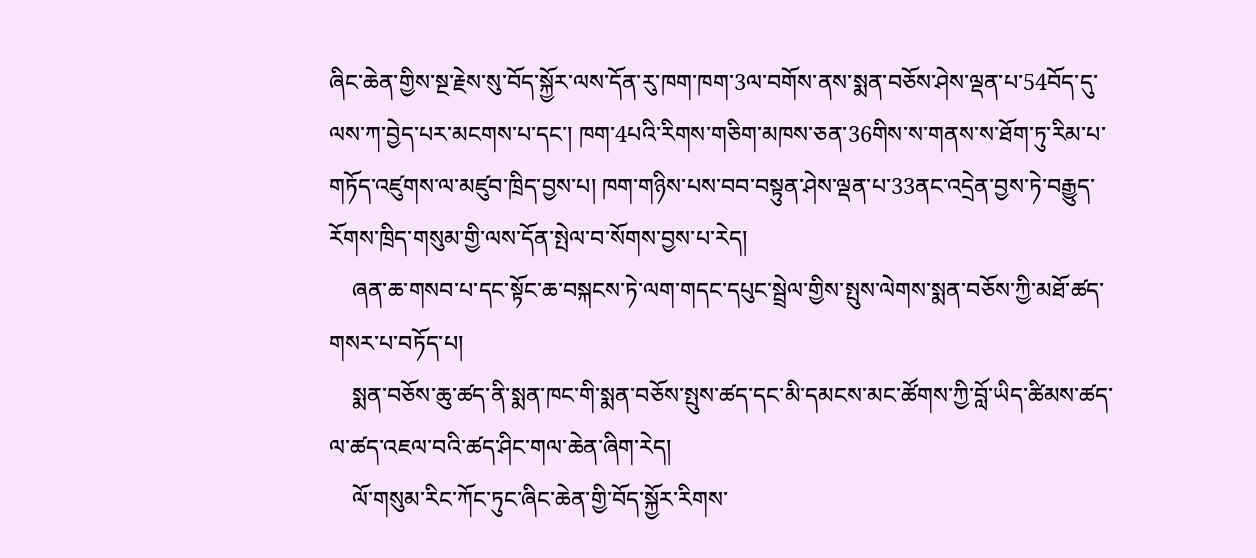ཞིང་ཆེན་གྱིས་སྔ་རྗེས་སུ་བོད་སྐྱོར་ལས་དོན་རུ་ཁག་ཁག་3ལ་བགོས་ནས་སྨན་བཅོས་ཤེས་ལྡན་པ་54བོད་དུ་ལས་ཀ་བྱེད་པར་མངགས་པ་དང་། ཁག་4པའི་རིགས་གཅིག་མཁས་ཅན་36གིས་ས་གནས་ས་ཐོག་ཏུ་རིམ་པ་གཏོད་འཛུགས་ལ་མཛུབ་ཁྲིད་བྱས་པ། ཁག་གཉིས་པས་བབ་བསྟུན་ཤེས་ལྡན་པ་33ནང་འདྲེན་བྱས་ཏེ་བརྒྱུད་རོགས་ཁྲིད་གསུམ་གྱི་ལས་དོན་སྤེལ་བ་སོགས་བྱས་པ་རེད།
    ཞན་ཆ་གསབ་པ་དང་སྟོང་ཆ་བསྐངས་ཏེ་ལག་གདང་དཔུང་སྦྲེལ་གྱིས་སྤུས་ལེགས་སྨན་བཅོས་ཀྱི་མཐོ་ཚད་གསར་པ་བཏོད་པ།
    སྨན་བཅོས་ཆུ་ཚད་ནི་སྨན་ཁང་གི་སྨན་བཅོས་སྤུས་ཚད་དང་མི་དམངས་མང་ཚོགས་ཀྱི་བློ་ཡིད་ཚིམས་ཚད་ལ་ཚད་འཇལ་བའི་ཚད་ཤིང་གལ་ཆེན་ཞིག་རེད།
    ལོ་གསུམ་རིང་ཀོང་ཏུང་ཞིང་ཆེན་གྱི་བོད་སྐྱོར་རིགས་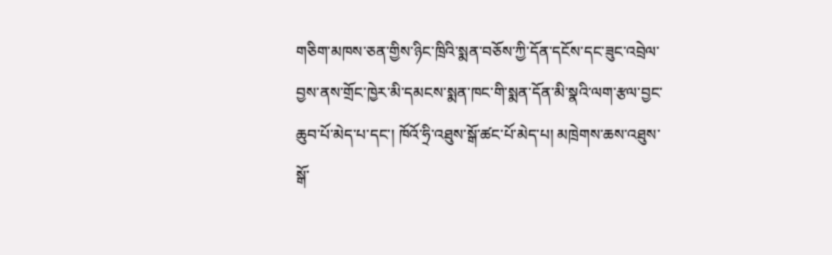གཅིག་མཁས་ཅན་གྱིས་ཉིང་ཁྲིའི་སྨན་བཅོས་ཀྱི་དོན་དངོས་དང་ཟུང་འབྲེལ་བྱས་ནས་གྲོང་ཁྱེར་མི་དམངས་སྨན་ཁང་གི་སྨན་དོན་མི་སྣའི་ལག་རྩལ་བྱང་ཆུབ་པོ་མེད་པ་དང་། ཁོའོ་ཧྲི་འཐུས་སྒོ་ཚང་པོ་མེད་པ། མཁྲེགས་ཆས་འཐུས་སྒོ་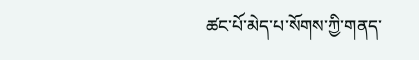ཚང་པོ་མེད་པ་སོགས་ཀྱི་གནད་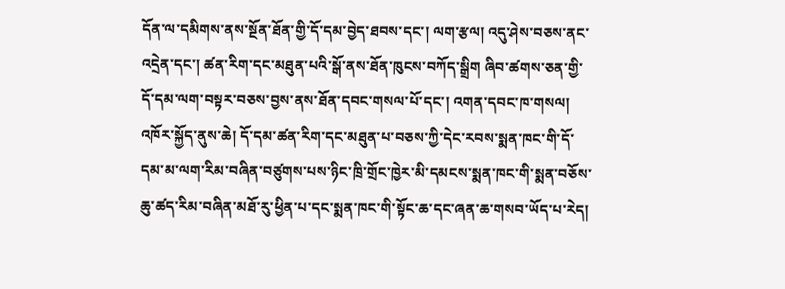དོན་ལ་དམིགས་ནས་སྔོན་ཐོན་གྱི་དོ་དམ་བྱེད་ཐབས་དང་། ལག་རྩལ། འདུ་ཤེས་བཅས་ནང་འདྲེན་དང་། ཚན་རིག་དང་མཐུན་པའི་སྒོ་ནས་ཐོན་ཁུངས་བཀོད་སྒྲིག ཞིབ་ཚགས་ཅན་གྱི་དོ་དམ་ལག་བསྟར་བཅས་བྱས་ནས་ཐོན་དབང་གསལ་པོ་དང་། འགན་དབང་ཁ་གསལ། འཁོར་སྐྱོད་ནུས་ཆེ། དོ་དམ་ཚན་རིག་དང་མཐུན་པ་བཅས་ཀྱི་དེང་རབས་སྨན་ཁང་གི་དོ་དམ་མ་ལག་རིམ་བཞིན་བཙུགས་པས་ཉིང་ཁྲི་གྲོང་ཁྱེར་མི་དམངས་སྨན་ཁང་གི་སྨན་བཅོས་ཆུ་ཚད་རིམ་བཞིན་མཐོ་རུ་ཕྱིན་པ་དང་སྨན་ཁང་གི་སྟོང་ཆ་དང་ཞན་ཆ་གསབ་ཡོད་པ་རེད།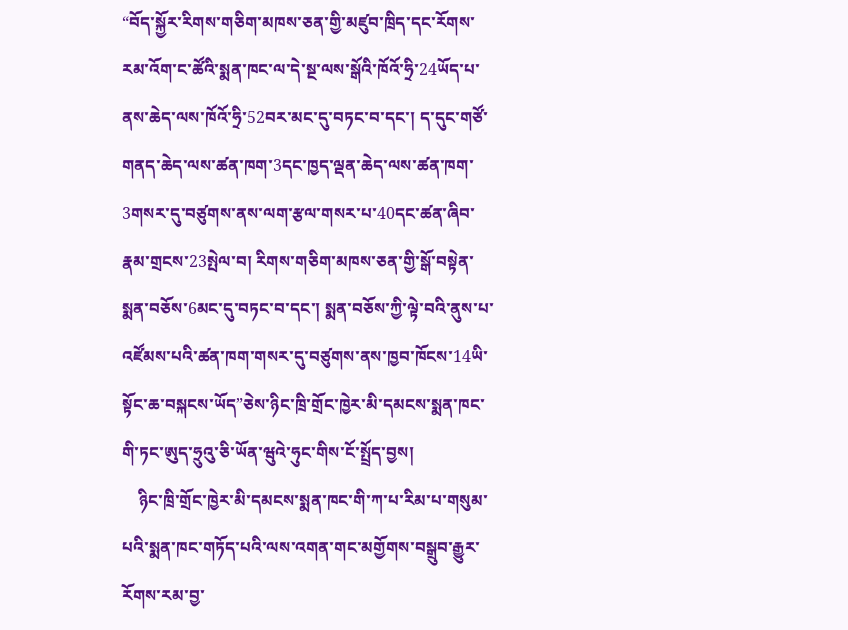“བོད་སྐྱོར་རིགས་གཅིག་མཁས་ཅན་གྱི་མཛུབ་ཁྲིད་དང་རོགས་རམ་འོག་ང་ཚོའི་སྨན་ཁང་ལ་དེ་སྔ་ལས་སྒོའི་ཁོའོ་ཧྲི་24ཡོད་པ་ནས་ཆེད་ལས་ཁོའོ་ཧྲི་52བར་མང་དུ་བཏང་བ་དང་། ད་དུང་གཙོ་གནད་ཆེད་ལས་ཚན་ཁག་3དང་ཁྱད་ལྡན་ཆེད་ལས་ཚན་ཁག་3གསར་དུ་བཙུགས་ནས་ལག་རྩལ་གསར་པ་40དང་ཚན་ཞིབ་རྣམ་གྲངས་23སྤེལ་བ། རིགས་གཅིག་མཁས་ཅན་གྱི་སྒོ་བསྟེན་སྨན་བཅོས་6མང་དུ་བཏང་བ་དང་། སྨན་བཅོས་ཀྱི་ལྟེ་བའི་ནུས་པ་འཛོམས་པའི་ཚན་ཁག་གསར་དུ་བཙུགས་ནས་ཁྱབ་ཁོངས་14ཡི་སྟོང་ཆ་བསྐངས་ཡོད”ཅེས་ཉིང་ཁྲི་གྲོང་ཁྱེར་མི་དམངས་སྨན་ཁང་གི་ཏང་ཨུད་ཧྲུའུ་ཅི་ཡོན་ཝུའེ་ཧུང་གིས་ངོ་སྤྲོད་བྱས།
    ཉིང་ཁྲི་གྲོང་ཁྱེར་མི་དམངས་སྨན་ཁང་གི་ཀ་པ་རིམ་པ་གསུམ་པའི་སྨན་ཁང་གཏོད་པའི་ལས་འགན་གང་མགྱོགས་བསྒྲུབ་རྒྱུར་རོགས་རམ་བྱ་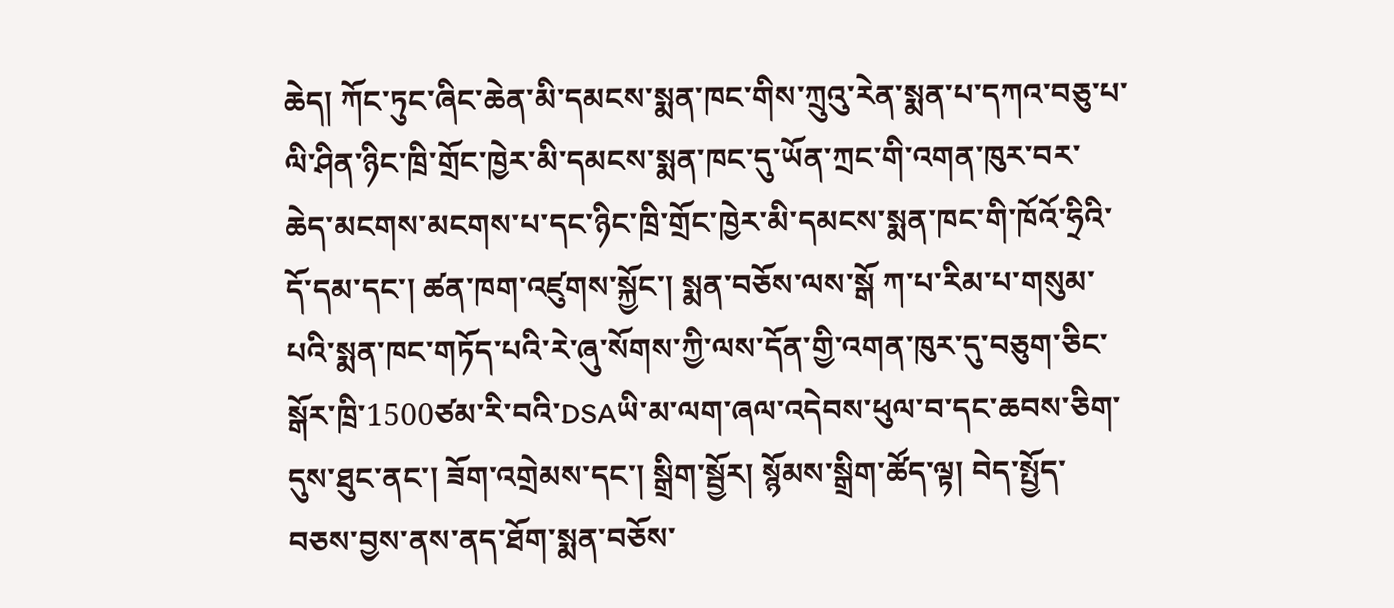ཆེད། ཀོང་ཏུང་ཞིང་ཆེན་མི་དམངས་སྨན་ཁང་གིས་ཀྲུའུ་རེན་སྨན་པ་དཀའ་བཅུ་པ་ལི་ཤིན་ཉིང་ཁྲི་གྲོང་ཁྱེར་མི་དམངས་སྨན་ཁང་དུ་ཡོན་ཀྲང་གི་འགན་ཁུར་བར་ཆེད་མངགས་མངགས་པ་དང་ཉིང་ཁྲི་གྲོང་ཁྱེར་མི་དམངས་སྨན་ཁང་གི་ཁོའོ་ཧྲིའི་དོ་དམ་དང་། ཚན་ཁག་འཛུགས་སྐྱོང་། སྨན་བཅོས་ལས་སྒོ ཀ་པ་རིམ་པ་གསུམ་པའི་སྨན་ཁང་གཏོད་པའི་རེ་ཞུ་སོགས་ཀྱི་ལས་དོན་གྱི་འགན་ཁུར་དུ་བཅུག་ཅིང་སྒོར་ཁྲི་1500ཙམ་རི་བའི་DSAཡི་མ་ལག་ཞལ་འདེབས་ཕུལ་བ་དང་ཆབས་ཅིག་དུས་ཐུང་ནང་། ཟོག་འགྲེམས་དང་། སྒྲིག་སྦྱོར། སྙོམས་སྒྲིག་ཚོད་ལྟ། བེད་སྤྱོད་བཅས་བྱས་ནས་ནད་ཐོག་སྨན་བཅོས་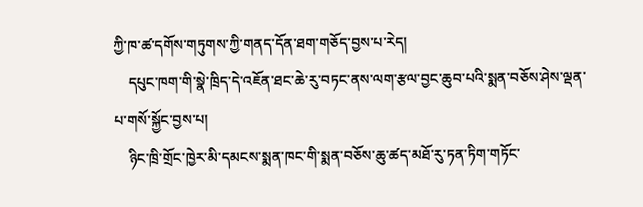ཀྱི་ཁ་ཚ་དགོས་གཏུགས་ཀྱི་གནད་དོན་ཐག་གཅོད་བྱས་པ་རེད།
    དཔུང་ཁག་གི་སྣེ་ཁྲིད་དེ་འཇོན་ཐང་ཆེ་རུ་བཏང་ནས་ལག་རྩལ་བྱང་ཆུབ་པའི་སྨན་བཅོས་ཤེས་ལྡན་པ་གསོ་སྐྱོང་བྱས་པ།
    ཉིང་ཁྲི་གྲོང་ཁྱེར་མི་དམངས་སྨན་ཁང་གི་སྨན་བཅོས་ཆུ་ཚད་མཐོ་རུ་ཏན་ཏིག་གཏོང་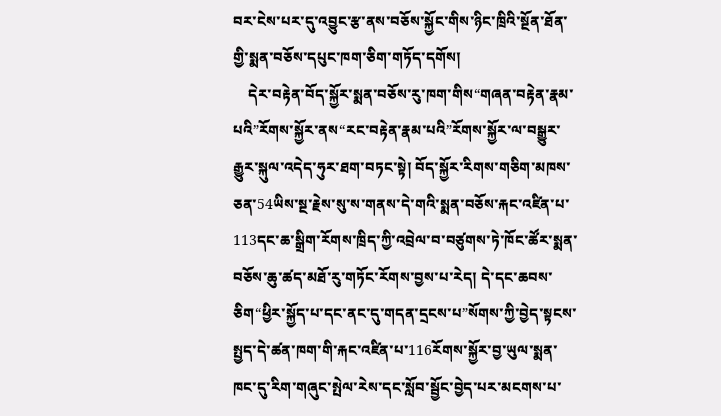བར་ངེས་པར་དུ་འབྱུང་རྩ་ནས་བཅོས་སྐྱོང་གིས་ཉིང་ཁྲིའི་སྔོན་ཐོན་གྱི་སྨན་བཅོས་དཔུང་ཁག་ཅིག་གཏོད་དགོས།
    དེར་བརྟེན་བོད་སྐྱོར་སྨན་བཅོས་རུ་ཁག་གིས“གཞན་བརྟེན་རྣམ་པའི”རོགས་སྐྱོར་ནས“རང་བརྟེན་རྣམ་པའི”རོགས་སྐྱོར་ལ་བསྒྱུར་རྒྱུར་སྐུལ་འདེད་ཧུར་ཐག་བཏང་སྟེ། བོད་སྐྱོར་རིགས་གཅིག་མཁས་ཅན་54ཡིས་སྔ་རྗེས་སུ་ས་གནས་དེ་གའི་སྨན་བཅོས་རྐང་འཛིན་པ་113དང་ཆ་སྒྲིག་རོགས་ཁྲིད་ཀྱི་འབྲེལ་བ་བཙུགས་ཏེ་ཁོང་ཚོར་སྨན་བཅོས་ཆུ་ཚད་མཐོ་རུ་གཏོང་རོགས་བྱས་པ་རེད། དེ་དང་ཆབས་ཅིག“ཕྱིར་སྐྱོད་པ་དང་ནང་དུ་གདན་དྲངས་པ”སོགས་ཀྱི་བྱེད་སྟངས་སྤྱད་དེ་ཚན་ཁག་གི་རྐང་འཛིན་པ་116རོགས་སྐྱོར་བྱ་ཡུལ་སྨན་ཁང་དུ་རིག་གཞུང་སྤེལ་རེས་དང་སློབ་སྦྱོང་བྱེད་པར་མངགས་པ་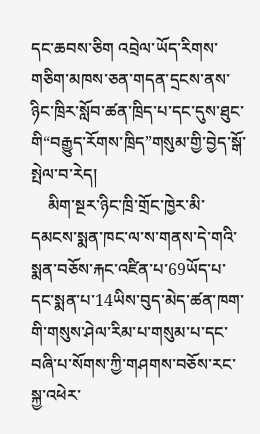དང་ཆབས་ཅིག འབྲེལ་ཡོད་རིགས་གཅིག་མཁས་ཅན་གདན་དྲངས་ནས་ཉིང་ཁྲིར་སློབ་ཚན་ཁྲིད་པ་དང་དུས་ཐུང་གི“བརྒྱུད་རོགས་ཁྲིད”གསུམ་གྱི་བྱེད་སྒོ་སྤེལ་བ་རེད།
    མིག་སྔར་ཉིང་ཁྲི་གྲོང་ཁྱེར་མི་དམངས་སྨན་ཁང་ལ་ས་གནས་དེ་གའི་སྨན་བཅོས་རྐང་འཛིན་པ་69ཡོད་པ་དང་སྨན་པ་14ཡིས་བུད་མེད་ཚན་ཁག་གི་གསུས་ཤེལ་རིམ་པ་གསུམ་པ་དང་བཞི་པ་སོགས་ཀྱི་གཤགས་བཅོས་རང་སྐྱ་འཕེར་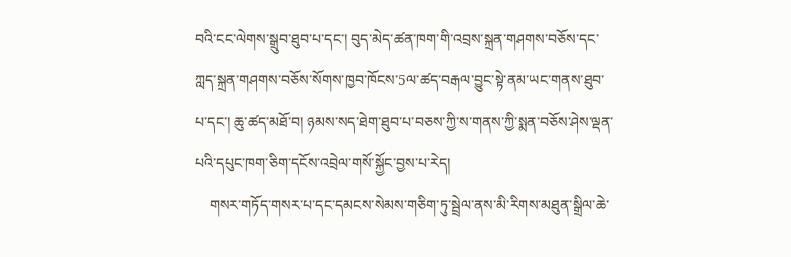བའི་ངང་ལེགས་སྒྲུབ་ཐུབ་པ་དང་། བུད་མེད་ཚན་ཁག་གི་འབྲས་སྐྲན་གཤགས་བཅོས་དང་ཀླད་སྐྲན་གཤགས་བཅོས་སོགས་ཁྱབ་ཁོངས་5ལ་ཚད་བརྒལ་བྱུང་སྟེ་ནམ་ཡང་གནས་ཐུབ་པ་དང་། ཆུ་ཚད་མཐོ་བ། ཉམས་སད་ཐེག་ཐུབ་པ་བཅས་ཀྱི་ས་གནས་ཀྱི་སྨན་བཅོས་ཤེས་ལྡན་པའི་དཔུང་ཁག་ཅིག་དངོས་འབྲེལ་གསོ་སྐྱོང་བྱས་པ་རེད།
    གསར་གཏོད་གསར་པ་དང་དམངས་སེམས་གཅིག་ཏུ་སྦྲེལ་ནས་མི་རིགས་མཐུན་སྒྲིལ་ཆེ་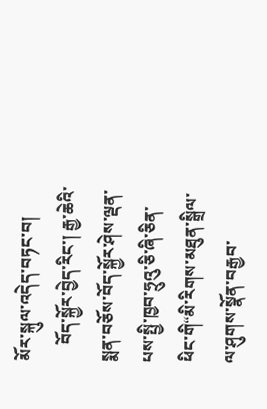མོར་སྐུལ་འདེད་བཏང་བ།
    བོད་སྐྱོར་བྱེད་རིང་། རྒྱ་ཆེའི་སྨན་བཅོས་བོད་སྐྱོར་ཤེས་ལྡན་པས་སྤྱི་ཁྱབ་ཧྲུའུ་ཅི་ཞི་ཅིན་ཕིང་གི“མི་རིགས་མཐུན་སྒྲིལ་ལ་ཤུགས་སྣོན་བརྒྱབ་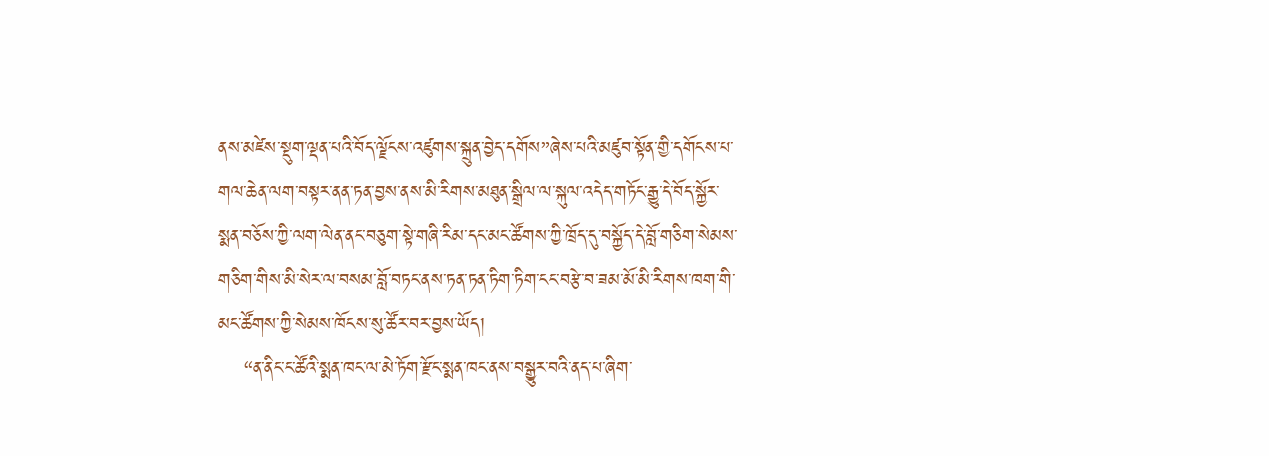ནས་མཛེས་སྡུག་ལྡན་པའི་བོད་ལྗོངས་འཛུགས་སྐྲུན་བྱེད་དགོས”ཞེས་པའི་མཛུབ་སྟོན་གྱི་དགོངས་པ་གལ་ཆེན་ལག་བསྟར་ནན་ཏན་བྱས་ནས་མི་རིགས་མཐུན་སྒྲིལ་ལ་སྐུལ་འདེད་གཏོང་རྒྱུ་དེ་བོད་སྐྱོར་སྨན་བཅོས་ཀྱི་ལག་ལེན་ནང་བཅུག་སྟེ་གཞི་རིམ་དང་མང་ཚོགས་ཀྱི་ཁྲོད་དུ་བསྐྱོད་དེ་བློ་གཅིག་སེམས་གཅིག་གིས་མི་སེར་ལ་བསམ་བློ་བཏང་ནས་ཏན་ཏན་ཏིག་ཏིག་ངང་བརྩེ་བ་ཟམ་མོ་མི་རིགས་ཁག་གི་མང་ཚོགས་ཀྱི་སེམས་ཁོངས་སུ་ཚོར་བར་བྱས་ཡོད།
    “ན་ནིང་ང་ཚོའི་སྨན་ཁང་ལ་མེ་ཏོག་རྫོང་སྨན་ཁང་ནས་བསྒྱུར་བའི་ནད་པ་ཞིག་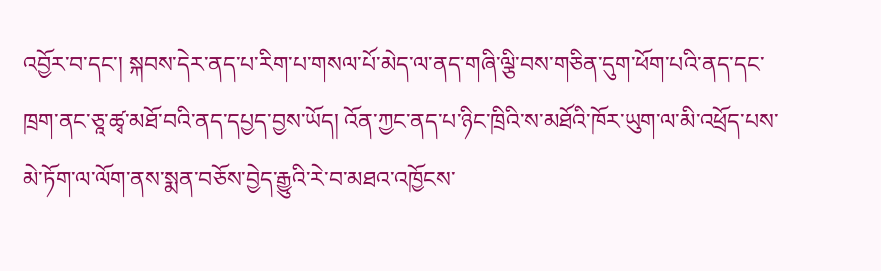འབྱོར་བ་དང་། སྐབས་དེར་ནད་པ་རིག་པ་གསལ་པོ་མེད་ལ་ནད་གཞི་ལྕི་བས་གཅིན་དུག་ཕོག་པའི་ནད་དང་ཁྲག་ནང་ཅཱ་ཚྭ་མཐོ་བའི་ནད་དཔྱད་བྱས་ཡོད། འོན་ཀྱང་ནད་པ་ཉིང་ཁྲིའི་ས་མཐོའི་ཁོར་ཡུག་ལ་མི་འཕྲོད་པས་མེ་ཏོག་ལ་ལོག་ནས་སྨན་བཅོས་བྱེད་རྒྱུའི་རེ་བ་མཐའ་འཁྱོངས་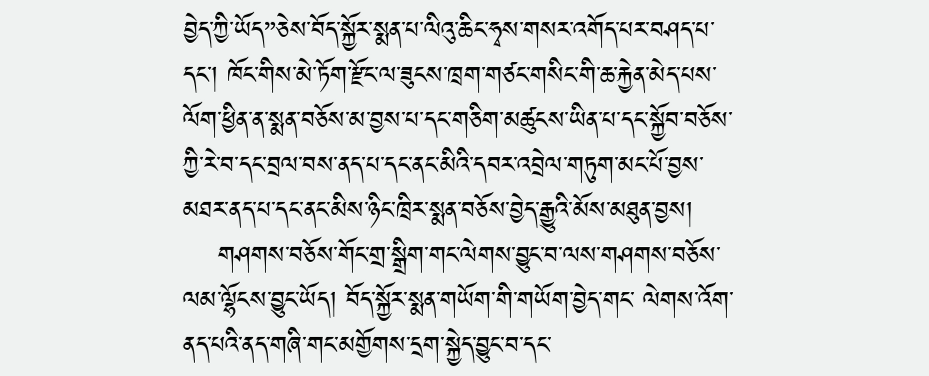བྱེད་ཀྱི་ཡོད”ཅེས་བོད་སྐྱོར་སྨན་པ་ལིའུ་ཆིང་ཧྭས་གསར་འགོད་པར་བཤད་པ་དང་། ཁོང་གིས་མེ་ཏོག་རྫོང་ལ་ཟུངས་ཁྲག་གཙང་གསིང་གི་ཆ་རྐྱེན་མེད་པས་ལོག་ཕྱིན་ན་སྨན་བཅོས་མ་བྱས་པ་དང་གཅིག་མཚུངས་ཡིན་པ་དང་སྐྱོབ་བཅོས་ཀྱི་རེ་བ་དང་བྲལ་བས་ནད་པ་དང་ནང་མིའི་དབར་འབྲེལ་གཏུག་མང་པོ་བྱས་མཐར་ནད་པ་དང་ནང་མིས་ཉིང་ཁྲིར་སྨན་བཅོས་བྱེད་རྒྱུའི་མོས་མཐུན་བྱས།
    གཤགས་བཅོས་གོང་གྲ་སྒྲིག་གང་ལེགས་བྱུང་བ་ལས་གཤགས་བཅོས་ལམ་ལྷོངས་བྱུང་ཡོད། བོད་སྐྱོར་སྨན་གཡོག་གི་གཡོག་བྱེད་གང་ ལེགས་འོག་ནད་པའི་ནད་གཞི་གང་མགྱོགས་དྲག་སྐྱེད་བྱུང་བ་དང་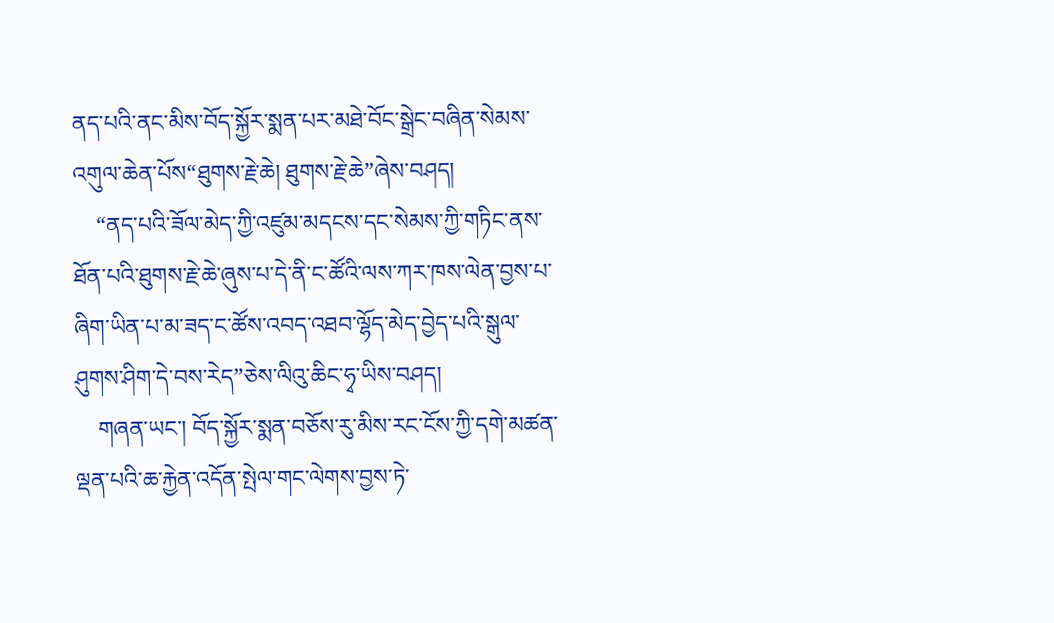ནད་པའི་ནང་མིས་བོད་སྐྱོར་སྨན་པར་མཐེ་བོང་སྒྲེང་བཞིན་སེམས་འགུལ་ཆེན་པོས“ཐུགས་རྗེ་ཆེ། ཐུགས་རྗེ་ཆེ”ཞེས་བཤད།
    “ནད་པའི་ཟོལ་མེད་ཀྱི་འཛུམ་མདངས་དང་སེམས་ཀྱི་གཏིང་ནས་ཐོན་པའི་ཐུགས་རྗེ་ཆེ་ཞུས་པ་དེ་ནི་ང་ཚོའི་ལས་ཀར་ཁས་ལེན་བྱས་པ་ཞིག་ཡིན་པ་མ་ཟད་ང་ཚོས་འབད་འཐབ་ལྷོད་མེད་བྱེད་པའི་སྒུལ་ཤུགས་ཤིག་དེ་བས་རེད”ཅེས་ལིའུ་ཆིང་ཧྭ་ཡིས་བཤད།
    གཞན་ཡང་། བོད་སྐྱོར་སྨན་བཅོས་རུ་མིས་རང་ངོས་ཀྱི་དགེ་མཚན་ལྡན་པའི་ཆ་རྐྱེན་འདོན་སྤེལ་གང་ལེགས་བྱས་ཏེ་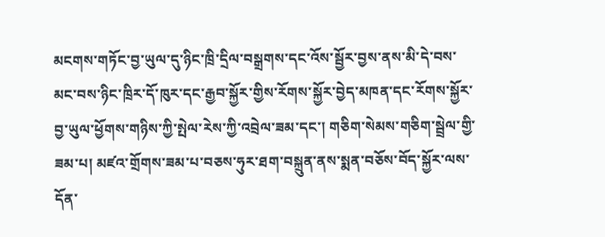མངགས་གཏོང་བྱ་ཡུལ་དུ་ཉིང་ཁྲི་དྲིལ་བསྒྲགས་དང་འོས་སྦྱོར་བྱས་ནས་མི་དེ་བས་མང་བས་ཉིང་ཁྲིར་དོ་ཁུར་དང་རྒྱབ་སྐྱོར་གྱིས་རོགས་སྐྱོར་བྱེད་མཁན་དང་རོགས་སྐྱོར་བྱ་ཡུལ་ཕྱོགས་གཉིས་ཀྱི་སྤེལ་རེས་ཀྱི་འབྲེལ་ཟམ་དང་། གཅིག་སེམས་གཅིག་སྦྲེལ་གྱི་ཟམ་པ། མཛའ་གྲོགས་ཟམ་པ་བཅས་ཧུར་ཐག་བསྐྲུན་ནས་སྨན་བཅོས་བོད་སྐྱོར་ལས་དོན་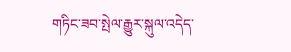གཏིང་ཟབ་སྤེལ་རྒྱུར་སྐུལ་འདེད་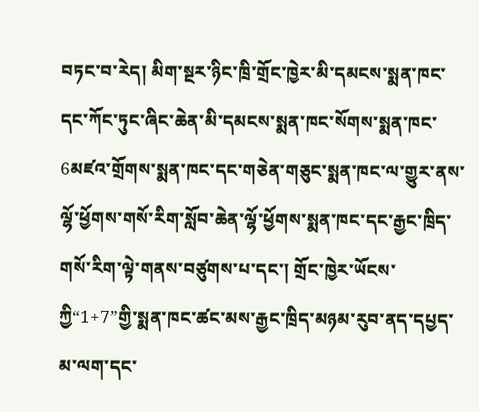བཏང་བ་རེད། མིག་སྔར་ཉིང་ཁྲི་གྲོང་ཁྱེར་མི་དམངས་སྨན་ཁང་དང་ཀོང་ཏུང་ཞིང་ཆེན་མི་དམངས་སྨན་ཁང་སོགས་སྨན་ཁང་6མཛའ་གྲོགས་སྨན་ཁང་དང་གཅེན་གཅུང་སྨན་ཁང་ལ་གྱུར་ནས་ལྷོ་ཕྱོགས་གསོ་རིག་སློབ་ཆེན་ལྷོ་ཕྱོགས་སྨན་ཁང་དང་རྒྱང་ཁྲིད་གསོ་རིག་ལྟེ་གནས་བཙུགས་པ་དང་། གྲོང་ཁྱེར་ཡོངས་ཀྱི“1+7”གྱི་སྨན་ཁང་ཚང་མས་རྒྱང་ཁྲིད་མཉམ་རུབ་ནད་དཔྱད་མ་ལག་དང་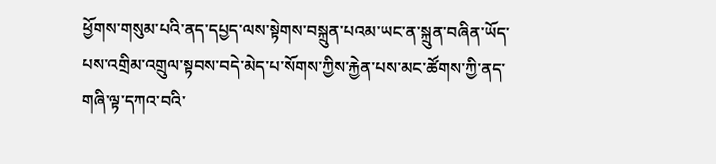ཕྱོགས་གསུམ་པའི་ནད་དཔྱད་ལས་སྟེགས་བསྐྲུན་པའམ་ཡང་ན་སྐྲུན་བཞིན་ཡོད་པས་འགྲིམ་འགྲུལ་སྟབས་བདེ་མེད་པ་སོགས་ཀྱིས་རྐྱེན་པས་མང་ཚོགས་ཀྱི་ནད་གཞི་ལྟ་དཀའ་བའི་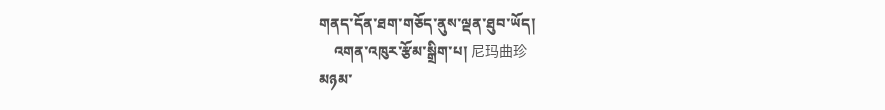གནད་དོན་ཐག་གཅོད་ནུས་ལྡན་ཐུབ་ཡོད།
    འགན་འཁུར་རྩོམ་སྒྲིག་པ། 尼玛曲珍
མཉམ་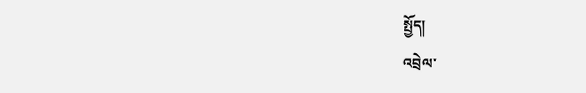སྤྱོད།
འབྲེལ་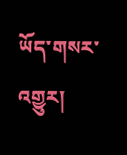ཡོད་གསར་འགྱུར།